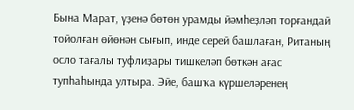Бына Марат, үҙенә бөтөн урамды йәмһеҙләп торғандай тойолған өйөнән сығып, инде серей башлаған, Ританың осло тағалы туфлиҙары тишкеләп бөткән ағас тупһаһында ултыра. Эйе, башҡа күршеләренең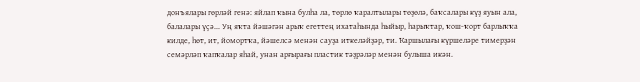донъялары гөрләй генә: яйлап ҡына булһа ла, төрлө ҡаралтылары төҙөлә, баҡсалары күҙ яуын ала, балалары үҫә... Уң яҡта йәшәгән арыҡ егеттең ихатаһында һыйыр, һарыҡтар, ҡош-ҡорт барлыҡҡа килде, һөт, ит, йомортҡа, йәшелсә менән сауҙа иткеләйҙәр, ти. Ҡаршылағы күршеләре тимерҙән семәрләп ҡапҡалар яһай, унан арғырағы пластик тәҙрәләр менән булыша икән.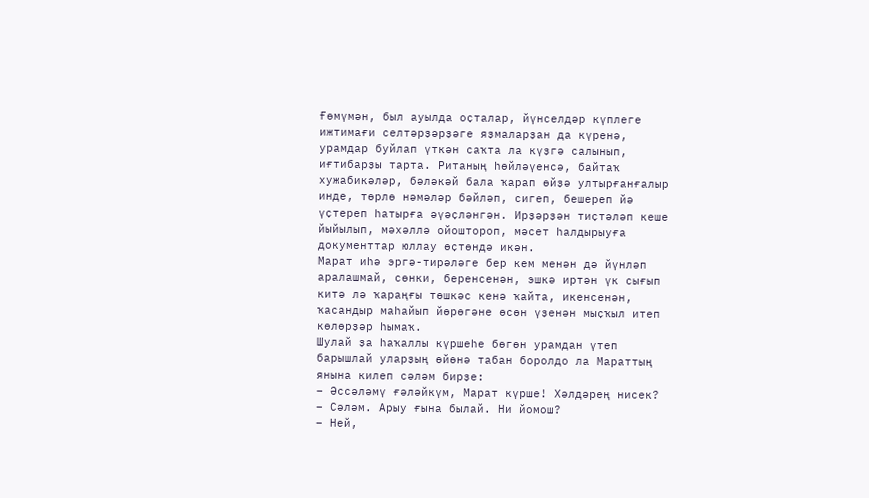Ғөмүмән, был ауылда оҫталар, йүнселдәр күплеге ижтимағи селтәрҙәрҙәге яҙмаларҙан да күренә, урамдар буйлап үткән саҡта ла күҙгә салынып, иғтибарҙы тарта. Ританың һөйләүенсә, байтаҡ хужабикәләр, бәләкәй бала ҡарап өйҙә ултырғанғалыр инде, төрлө нәмәләр бәйләп, сигеп, бешереп йә үҫтереп һатырға әүәҫләнгән. Ирҙәрҙән тиҫтәләп кеше йыйылып, мәхәллә ойоштороп, мәсет һалдырыуға документтар юллау өҫтөндә икән.
Марат иһә эргә-тирәләге бер кем менән дә йүнләп аралашмай, сөнки, беренсенән, эшкә иртән үк сығып китә лә ҡараңғы төшкәс кенә ҡайта, икенсенән, ҡасандыр маһайып йөрөгәне өсөн үҙенән мыҫҡыл итеп көлөрҙәр һымаҡ.
Шулай ҙа һаҡаллы күршеһе бөгөн урамдан үтеп барышлай уларҙың өйөнә табан боролдо ла Мараттың янына килеп сәләм бирҙе:
– Әссәләмү ғәләйкүм, Марат күрше! Хәлдәрең нисек?
– Сәләм. Арыу ғына былай. Ни йомош?
– Ней,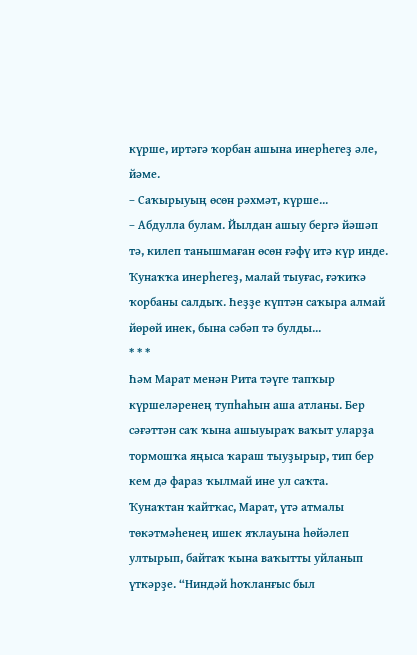күрше, иртәгә ҡорбан ашына инерһегеҙ әле, йәме.
– Саҡырыуың өсөн рәхмәт, күрше...
– Абдулла булам. Йылдан ашыу бергә йәшәп тә, килеп танышмаған өсөн ғәфү итә күр инде. Ҡунаҡҡа инерһегеҙ, малай тыуғас, ғәҡиҡә ҡорбаны салдыҡ. Һеҙҙе күптән саҡыра алмай йөрөй инек, бына сәбәп тә булды...
* * *
Һәм Марат менән Рита тәүге тапҡыр күршеләренең тупһаһын аша атланы. Бер сәғәттән саҡ ҡына ашыуыраҡ ваҡыт уларҙа тормошҡа яңыса ҡараш тыуҙырыр, тип бер кем дә фараз ҡылмай ине ул саҡта.
Ҡунаҡтан ҡайтҡас, Марат, үтә атмалы төкәтмәһенең ишек яҡлауына һөйәлеп ултырып, байтаҡ ҡына ваҡытты уйланып үткәрҙе. “Ниндәй һоҡланғыс был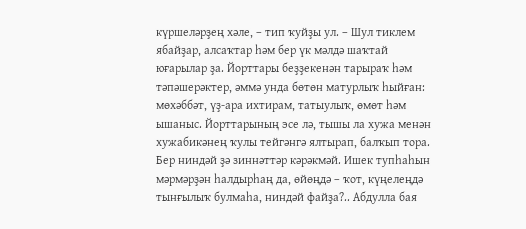күршеләрҙең хәле, – тип ҡуйҙы ул. – Шул тиклем ябайҙар, алсаҡтар һәм бер үк мәлдә шаҡтай юғарылар ҙа. Йорттары беҙҙекенән тарыраҡ һәм тәпәшерәктер, әммә унда бөтөн матурлыҡ һыйған: мөхәббәт, үҙ-ара ихтирам, татыулыҡ, өмөт һәм ышаныс. Йорттарының эсе лә, тышы ла хужа менән хужабикәнең ҡулы тейгәнгә ялтырап, балҡып тора. Бер ниндәй ҙә зиннәттәр кәрәкмәй. Ишек тупһаһын мәрмәрҙән һалдырһаң да, өйөңдә – ҡот, күңелеңдә тынғылыҡ булмаһа, ниндәй файҙа?.. Абдулла бая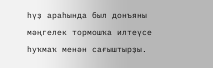һүҙ араһында был донъяны мәңгелек тормошҡа илтеүсе һуҡмаҡ менән сағыштырҙы.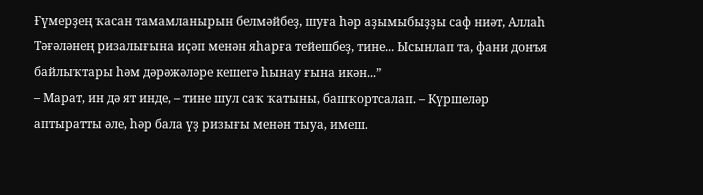Ғүмерҙең ҡасан тамамланырын белмәйбеҙ, шуға һәр аҙымыбыҙҙы саф ниәт, Аллаһ Тәғәләнең ризалығына иҫәп менән яһарға тейешбеҙ, тине... Ысынлап та, фани донъя байлыҡтары һәм дәрәжәләре кешегә һынау ғына икән...”
– Марат, ин дә ят инде, – тине шул саҡ ҡатыны, башҡортсалап. – Күршеләр аптыратты әле, һәр бала үҙ ризығы менән тыуа, имеш.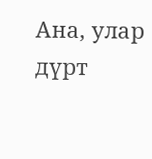Ана, улар дүрт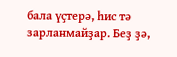бала үҫтерә, һис тә зарланмайҙар. Беҙ ҙә,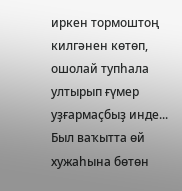иркен тормоштоң килгәнен көтөп, ошолай тупһала ултырып ғүмер уҙғармаҫбыҙ инде...
Был ваҡытта өй хужаһына бөтөн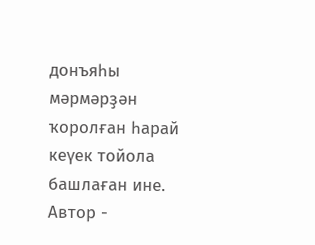донъяһы мәрмәрҙән ҡоролған һарай кеүек тойола башлаған ине.
Автор -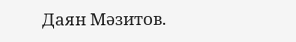Даян Мәзитов.